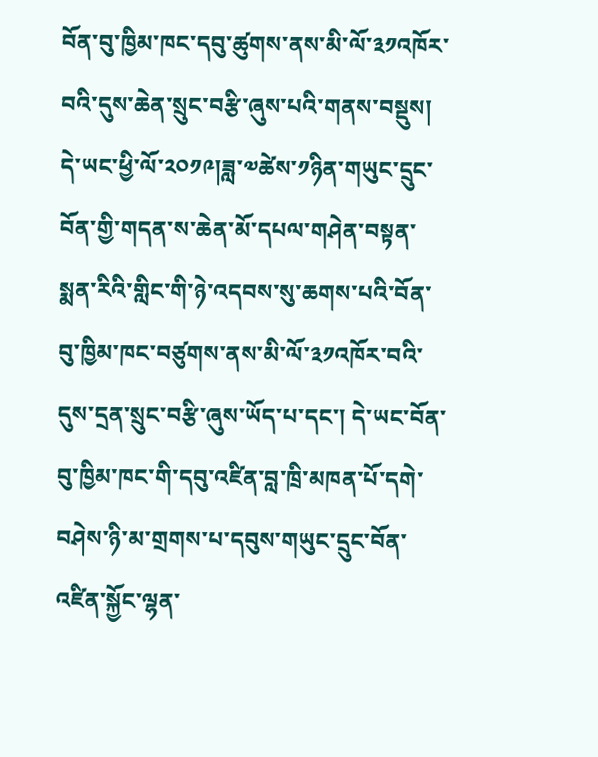བོན་བུ་ཁྱིམ་ཁང་དབུ་ཚུགས་ནས་མི་ལོ་༣༡འཁོར་བའི་དུས་ཆེན་སྲུང་བརྩི་ཞུས་པའི་གནས་བསྡུས།
དེ་ཡང་ཕྱི་ལོ་༢༠༡༩།ཟླ་༧ཚེས་༡ཉིན་གཡུང་དྲུང་བོན་གྱི་གདན་ས་ཆེན་མོ་དཔལ་གཤེན་བསྟན་སྨན་རིའི་གླིང་གི་ཉེ་འདབས་སུ་ཆགས་པའི་བོན་བུ་ཁྱིམ་ཁང་བཙུགས་ནས་མི་ལོ་༣༡འཁོར་བའི་དུས་དྲན་སྲུང་བརྩི་ཞུས་ཡོད་པ་དང་། དེ་ཡང་བོན་བུ་ཁྱིམ་ཁང་གི་དབུ་འཛིན་བླ་ཁྲི་མཁན་པོ་དགེ་བཤེས་ཉི་མ་གྲགས་པ་དབུས་གཡུང་དྲུང་བོན་འཛིན་སྐྱོང་ལྷན་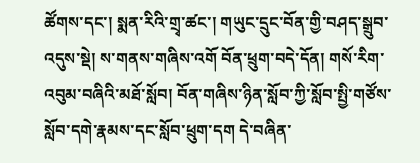ཚོགས་དང་། སྨན་རིའི་གྲྭ་ཚང་། གཡུང་དྲུང་བོན་གྱི་བཤད་སྒྲུབ་འདུས་སྡེ། ས་གནས་གཞིས་འགོ བོན་ཕྲུག་བདེ་དོན། གསོ་རིག་འབུམ་བཞིའི་མཐོ་སློབ། བོན་གཞིས་ཉིན་སློབ་ཀྱི་སློབ་སྤྱི་གཙོས་སློབ་དགེ་རྣམས་དང་སློབ་ཕྲུག་དག དེ་བཞིན་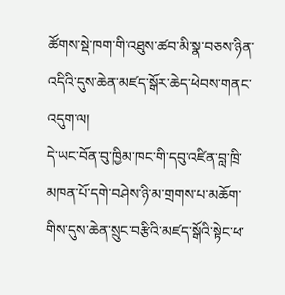ཚོགས་སྡེ་ཁག་གི་འཐུས་ཚབ་མི་སྣ་བཅས་ཉིན་འདིའི་དུས་ཆེན་མཛད་སྒོར་ཆེད་ཕེབས་གནང་འདུག་ལ།
དེ་ཡང་བོན་བུ་ཁྱིམ་ཁང་གི་དབུ་འཛིན་བླ་ཁྲི་མཁན་པོ་དགེ་བཤེས་ཉི་མ་གྲགས་པ་མཆོག་གིས་དུས་ཆེན་སྲུང་བརྩིའི་མཛད་སྒོའི་སྟེང་ཕ་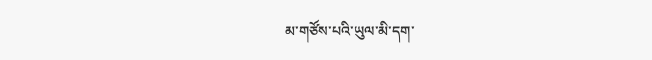མ་གཙོས་པའི་ཡུལ་མི་དག་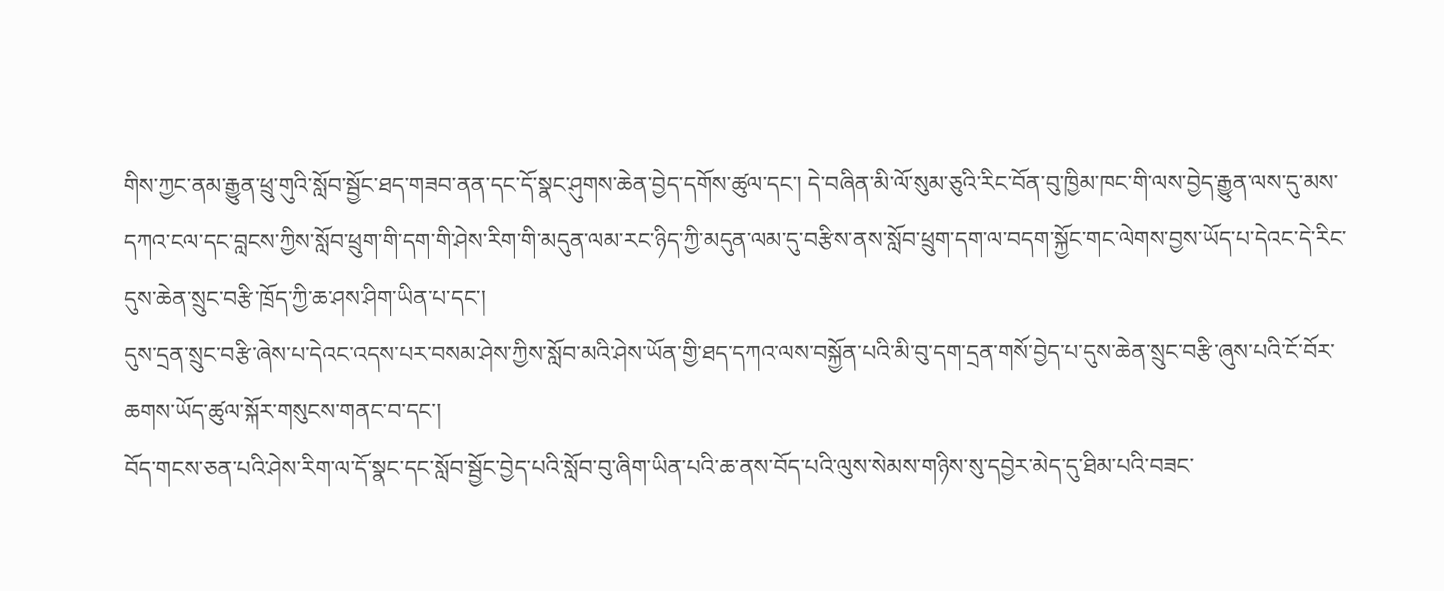གིས་ཀྱང་ནམ་རྒྱུན་ཕྲུ་གུའི་སློབ་སྦྱོང་ཐད་གཟབ་ནན་དང་དོ་སྣང་ཤུགས་ཆེན་བྱེད་དགོས་ཚུལ་དང་། དེ་བཞིན་མི་ལོ་སུམ་ཅུའི་རིང་བོན་བུ་ཁྱིམ་ཁང་གི་ལས་བྱེད་རྒྱུན་ལས་དུ་མས་དཀའ་ངལ་དང་བླངས་ཀྱིས་སློབ་ཕྲུག་གི་དག་གི་ཤེས་རིག་གི་མདུན་ལམ་རང་ཉིད་ཀྱི་མདུན་ལམ་དུ་བརྩིས་ནས་སློབ་ཕྲུག་དག་ལ་བདག་སྐྱོང་གང་ལེགས་བྱས་ཡོད་པ་དེའང་དེ་རིང་དུས་ཆེན་སྲུང་བརྩི་ཁྲོད་ཀྱི་ཆ་ཤས་ཤིག་ཡིན་པ་དང་།
དུས་དྲན་སྲུང་བརྩི་ཞེས་པ་དེའང་འདས་པར་བསམ་ཤེས་ཀྱིས་སློབ་མའི་ཤེས་ཡོན་གྱི་ཐད་དཀའ་ལས་བསྐྱོན་པའི་མི་བུ་དག་དྲན་གསོ་བྱེད་པ་དུས་ཆེན་སྲུང་བརྩི་ཞུས་པའི་ངོ་བོར་ཆགས་ཡོད་ཚུལ་སྐོར་གསུངས་གནང་བ་དང་།
བོད་གངས་ཅན་པའི་ཤེས་རིག་ལ་དོ་སྣང་དང་སློབ་སྦྱོང་བྱེད་པའི་སློབ་བུ་ཞིག་ཡིན་པའི་ཆ་ནས་བོད་པའི་ལུས་སེམས་གཉིས་སུ་དབྱེར་མེད་དུ་ཐིམ་པའི་བཟང་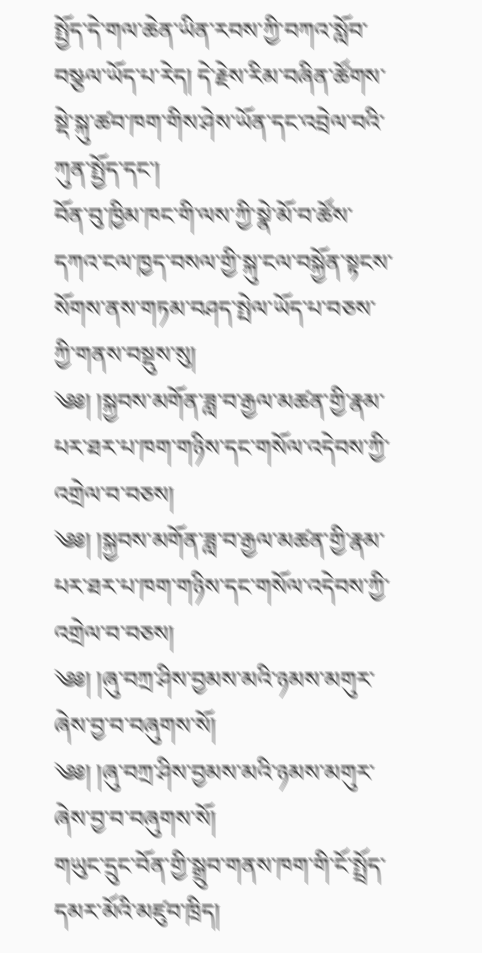སྤྱོད་དེ་གལ་ཆེན་ཡིན་རབས་ཀྱི་བཀའ་སློབ་བསྩལ་ཡོད་པ་རེད། དེ་རྗེས་རིམ་བཞིན་ཚོགས་སྡེ་སྐུ་ཚབ་ཁག་གིས་ཤེས་ཡོན་དང་འབྲེལ་བའི་ཀུན་སྤྱོད་དང་།
བོན་བུ་ཁྱིམ་ཁང་གི་ལས་ཀྱི་སྣེ་མོ་བ་ཚོས་དཀའ་ངལ་ཁྱད་བསལ་གྱི་སྐུ་ངལ་བསྐྱོན་སྟངས་སོགས་ནས་གཏམ་བཤད་སྤེལ་ཡོད་པ་བཅས་ཀྱི་གནས་བསྡུས་སུ།
༄༅། །སྐྱབས་མགོན་ཟླ་བ་རྒྱལ་མཚན་གྱི་རྣམ་པར་ཐར་པ་ཁག་གཉིས་དང་གསོལ་འདེབས་ཀྱི་འགྲེལ་བ་བཅས།
༄༅། །སྐྱབས་མགོན་ཟླ་བ་རྒྱལ་མཚན་གྱི་རྣམ་པར་ཐར་པ་ཁག་གཉིས་དང་གསོལ་འདེབས་ཀྱི་འགྲེལ་བ་བཅས།
༄༅། །ཞུ་བཀྲ་ཤིས་བྱམས་མའི་ཉམས་མགུར་ཞེས་བྱ་བ་བཞུགས་སོ།
༄༅། །ཞུ་བཀྲ་ཤིས་བྱམས་མའི་ཉམས་མགུར་ཞེས་བྱ་བ་བཞུགས་སོ།
གཡུང་དྲུང་བོན་གྱི་སྒྲུབ་གནས་ཁག་གི་ངོ་སྤྲོད་དམར་མོའི་མཛུབ་ཁྲིད།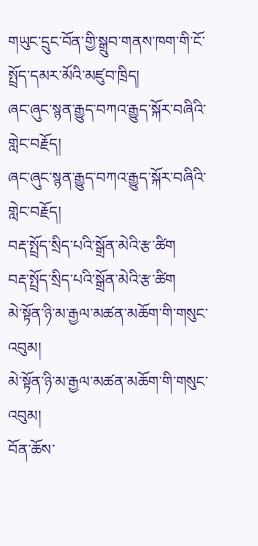གཡུང་དྲུང་བོན་གྱི་སྒྲུབ་གནས་ཁག་གི་ངོ་སྤྲོད་དམར་མོའི་མཛུབ་ཁྲིད།
ཞང་ཞུང་སྙན་རྒྱུད་བཀའ་རྒྱུད་སྐོར་བཞིའི་གླེང་བརྗོད།
ཞང་ཞུང་སྙན་རྒྱུད་བཀའ་རྒྱུད་སྐོར་བཞིའི་གླེང་བརྗོད།
བརྡ་སྤྲོད་སྲིད་པའི་སྒྲོན་མེའི་རྩ་ཚིག
བརྡ་སྤྲོད་སྲིད་པའི་སྒྲོན་མེའི་རྩ་ཚིག
མེ་སྟོན་ཉི་མ་རྒྱལ་མཚན་མཆོག་གི་གསུང་འབུམ།
མེ་སྟོན་ཉི་མ་རྒྱལ་མཚན་མཆོག་གི་གསུང་འབུམ།
བོན་ཆོས་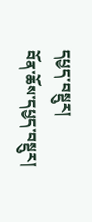དཔྱད་བསྡུར།
བོན་ཆོས་དཔྱད་བསྡུར།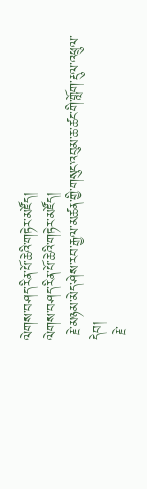ལེགས་བཤད་རིན་པོ་ཆེའི་གཏེར་མཛོད།
ལེགས་བཤད་རིན་པོ་ཆེའི་གཏེར་མཛོད།
 རྗེ་མཉམ་མེད་ཤེས་རབ་རྒྱལ་མཚན་གྱི་གསུང་འབུམ་ཆ་ཚང་གི་གློག་རྡུལ་འཕྲུལ་དེབ།
 རྗེ་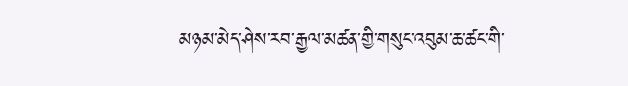མཉམ་མེད་ཤེས་རབ་རྒྱལ་མཚན་གྱི་གསུང་འབུམ་ཆ་ཚང་གི་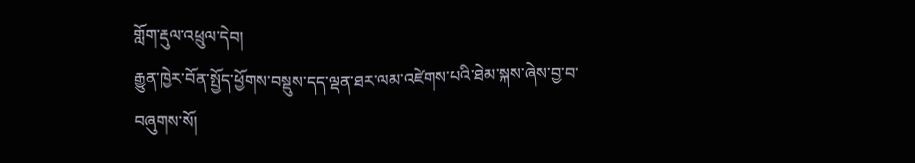གློག་རྡུལ་འཕྲུལ་དེབ།
རྒྱུན་ཁྱེར་བོན་སྤྱོད་ཕྱོགས་བསྡུས་དད་ལྡན་ཐར་ལམ་འཛེགས་པའི་ཐེམ་སྐས་ཞེས་བྱ་བ་བཞུགས་སོ།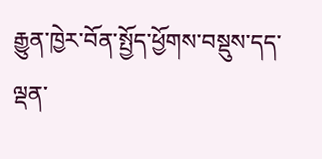རྒྱུན་ཁྱེར་བོན་སྤྱོད་ཕྱོགས་བསྡུས་དད་ལྡན་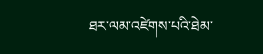ཐར་ལམ་འཛེགས་པའི་ཐེམ་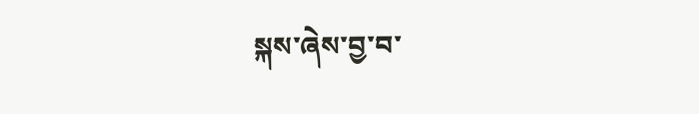སྐས་ཞེས་བྱ་བ་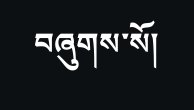བཞུགས་སོ།